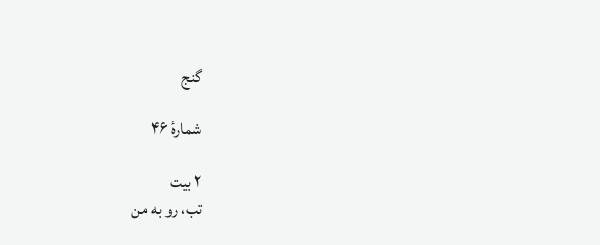گنج

شمارهٔ ۴۶

۲ بیت
تب، رو به من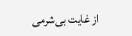از غایت بی‌شرمی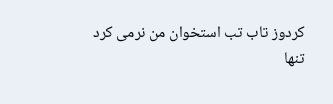کردوز تاب تب استخوان من نرمی کرد
تنها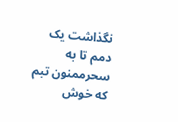نگذاشت یک دمم تا به سحرممنون‌ تبم که خوش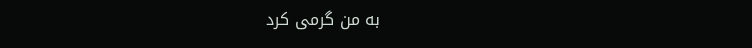به من گرمی کرد